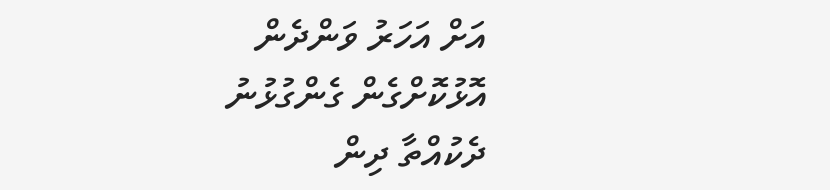އަށް އަހަރު ވަންދެން އޮޅުކޮށްގެން ގެންގުޅުނު ދެކުއްތާ ދިން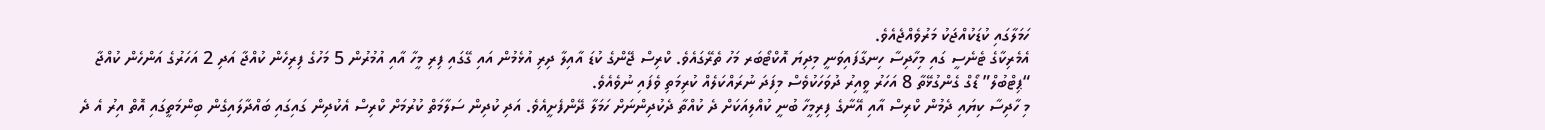ހަމަލާގައި ކުޑަކުއްޖަކު މަރުވެއްޖެއެވެ.
އެމެރިކާގެ ޓެނެސީ ގައި މިހާދިސާ ހިނގާފައިވަނީ މިދިޔަ އޮކްޓޯބަރ މަހު ތެރޭގައެވެ. ކްރިސް ޖޭންގެ ކުޑަ އާއިލާ ދިރި އުޅެމުން އައި ގޭގައި ފިރި މީހާ އާއި އުމުރުން 5 މަހުގެ ފިރިހެން ކުއްޖާ އަދި 2 އަހަރުގެ އަންހެން ކުއްޖާ “ޕިޓްބުލް” ޑޯގް ގެންގުޅޭތާ 8 އަހަރު ވީއިރު ދުވަހަކުވެސް މިފަދަ ނުރައްކަލެއް ކުރިމަތި ވެފައި ނުވެއެވެ.
މި ހާދިސާ ކިޔައި ދެމުން ކްރިސް އާއި އޭނާގެ ފިރިމީހާ ބުނީ ކުއްލިއަކަށް ދެ ކުއްތާ ދެކުދިންނަށް ހަމަލާ ދޭންފެށީއެވެ. އަދި ކުދިން ސަލާމަތް ކުރުމަށް ކްރިސް އެކުދިން ގައިގައި ބައްދާލައިގެން ބިންމަތީގައި އޮތް އިރު އެ ދެ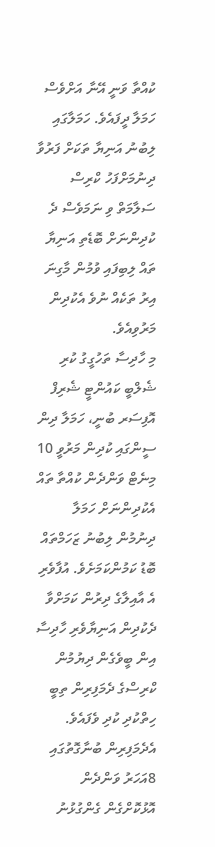ކުއްތާ ވަނީ އޭނާ އަށްވެސް ހަމަލާ ދީފައެވެ. ހަމަލާގައި ލިބުނު އަނިޔާ ތަކަށް ފަރުވާ ދިނުމަށްފަހު ކްރިސް ސަލާމަތް ވި ނަމަވެސް ދެ ކުދިންނަށް ބޮޑެތި އަނިޔާ ތައް ލިބިފައި ވުމުން މާގިނަ އިރު ތަކެއް ނުވެ އެކުދިން މަރުވިއެވެ.
މި ހާދިސާ ތަހުގީގު ކުރި ޝެލްބީ ކައުންޓީ ޝެރިފް އޮފިސަރ ބުނީ، ހަމަލާ ދިން ސީންގައި ކުދިން މަރުވީ 10 މިނެޓް ވަންދެން ކުއްތާ ތައް އެކުދިންނަށް ހަމަލާ ދިނުމުން ލިބުނު ޒަހަމްތައް ބޮޑު ކަމުންކަމަށެވެ. އުފާވެރި އެ އާއިލާގެ ދިރުން ކަމަށްވާ ދެކުދިން އަނިޔާވެރި ހާދިސާ އިން ބީވެގެން ދިޔުމުން ކްރިސްގެ ދެމަފިރިން ތިބީ ހިތްކުދި ކުދި ވެފައެވެ. އެދެމަފިރިން ބުނާގޮތުގައި 8އަހަރު ވަންދެން އޮޅުކޮށްގެން ގެންގުޅުނު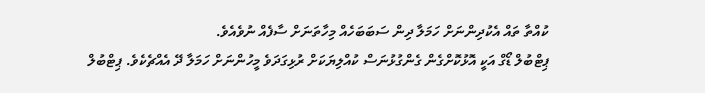ކުއްތާ ތައް އެކުދިންނަށް ހަމަލާ ދިން ސަބަބަހެއް މިހާތަނަށް ސާފެއް ނުވެއެވެ.
ޕިޓްބުލް ޑޯގް އަކީ އޮޅުކޮށްގެން ގެންގުޅުނަސް ކުއްލިޔަކަށް ރުޅިގަދަވެ މީހުންނަށް ހަމަލާ ދޭ އެއްޗެކެވެ. ޕިޓްބުލް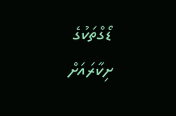ޑޯގްތަކުގެ ށިކާރައަށް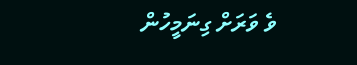ވެ ވަރަށް ގިނަމީހުން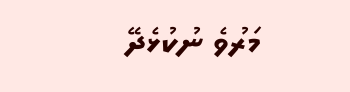މަރުވެ ނުކުޅެދޭ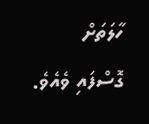ހާލަތަށް ގޮސްފައި ވެއެވެ.